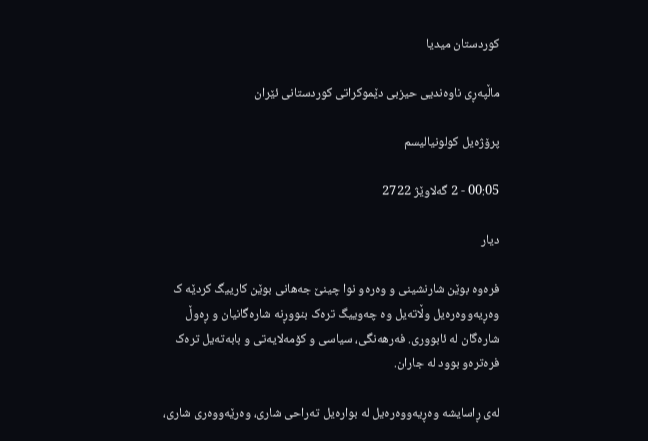کوردستان میدیا

ماڵپەڕی ناوەندیی حیزبی دێموکراتی کوردستانی ئێران

پرۆژەیل کولونیالیسم

00:05 - 2 گەلاوێژ 2722

دیار

فرەوە بوێن شارنشینی و وەرەو نوا چینێ جەهانی بوێن کارییگ کردێە ک وەڕیەووەرەیل وڵاتەیل وە چەوییگ ترەک بنووڕنە شارەگانیان و ڕەوڵ شارەگان لە ئابووری. فەرهەنگی، سیاسی و کۆمەلایەتی و بابەتەیل ترەک فرەترەو بوود لە جاران.

لەی ڕاسایشە وەڕیەووەرەیل لە بوارەیل تەراحی شاری، وەرێەووەری شاری،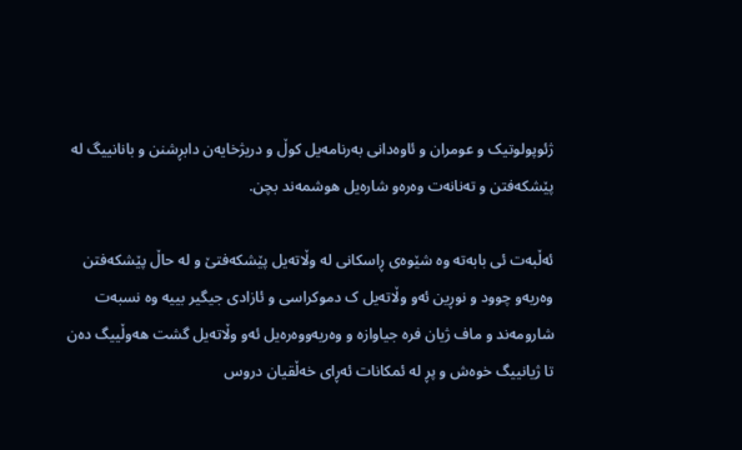ژئوپولوتیک و عومران و ئاوەدانی بەرنامەیل کوڵ و دریژخایەن دابڕشنن و بانانییگ لە پێشکەفتن و تەنانەت وەرەو شارەیل هوشمەند بچن.

ئەڵبەت ئی بابەتە وە شێوەی ڕاسکانی لە وڵاتەیل پێشکەفتێ و لە حاڵ پێشکەفتن وەریەو چوود و نوڕین ئەو وڵاتەیل ک دموکراسی و ئازادی جیگیر بییە وە نسبەت شارومەند و ماف ژیان فرە جیاوازە و وەریەووەرەیل ئەو وڵاتەیل گشت هەوڵییگ دەن تا ژیانییگ خوەش و پڕ لە ئمکانات ئەڕای خەڵقیان دروس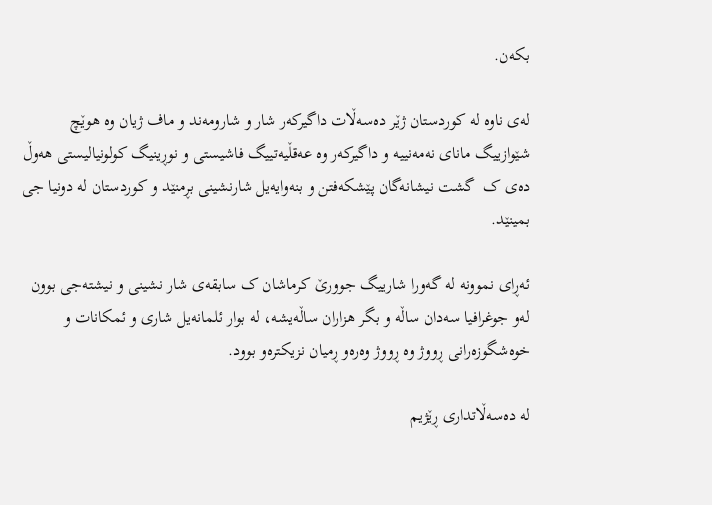بکەن.

لەی ناوە لە کوردستان ژێر دەسەڵات داگیرکەر شار و شارومەند و ماف ژیان وە هوێچ شێوازییگ مانای نەمەنییە و داگیرکەر وە عەقڵیەتییگ فاشیستی و نوڕینیگ کولونیالیستی هەوڵ دەی ک  گشت نیشانەگان پێشکەفتن و بنەوایەیل شارنشینی بڕمنێد و کوردستان لە دونیا جی بمینێد.

ئەڕای نموونە لە گەورا شارییگ جوورێ کرماشان ک سابقەی شار نشینی و نیشتەجی بوون لەو جوغرافیا سەدان ساڵە و بگر هزاران ساڵەیشە، لە بوار ئلمانەیل شاری و ئمکانات و خوەشگوزەرانی ڕووژ وە ڕووژ وەرەو ڕمیان نزیکترەو بوود.

لە دەسەڵاتداری ڕێژیم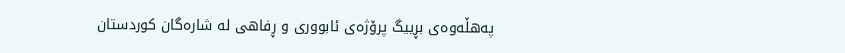پەهڵەوەی بڕییگ پرۆژەی ئابووری و ڕفاهی لە شارەگان کوردستان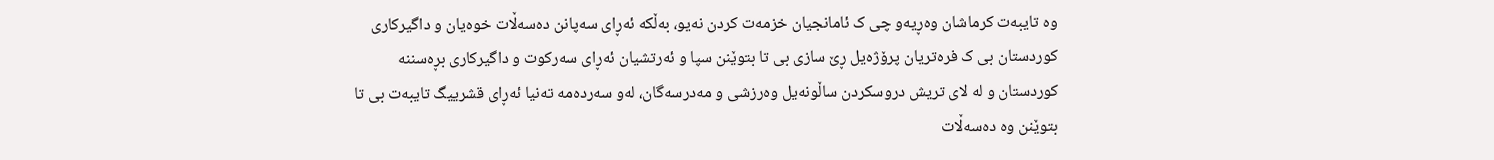وە تایبەت کرماشان وەڕیەو چی ک ئامانجیان خزمەت کردن نەیو، بەڵکە ئەڕای سەپانن دەسەڵات خوەیان و داگیرکاری کوردستان بی ک فرەتریان پرۆژەیل ڕێ سازی بی تا بتوێنن سپا و ئەرتشیان ئەڕای سەرکوت و داگیرکاری بڕەسننە کوردستان و لە لای تریش دروسکردن ساڵونەیل وەرزشی و مەدرسەگان، لەو سەردەمە تەنیا ئەڕای قشرییگ تایبەت بی تا بتوێنن وە دەسەڵات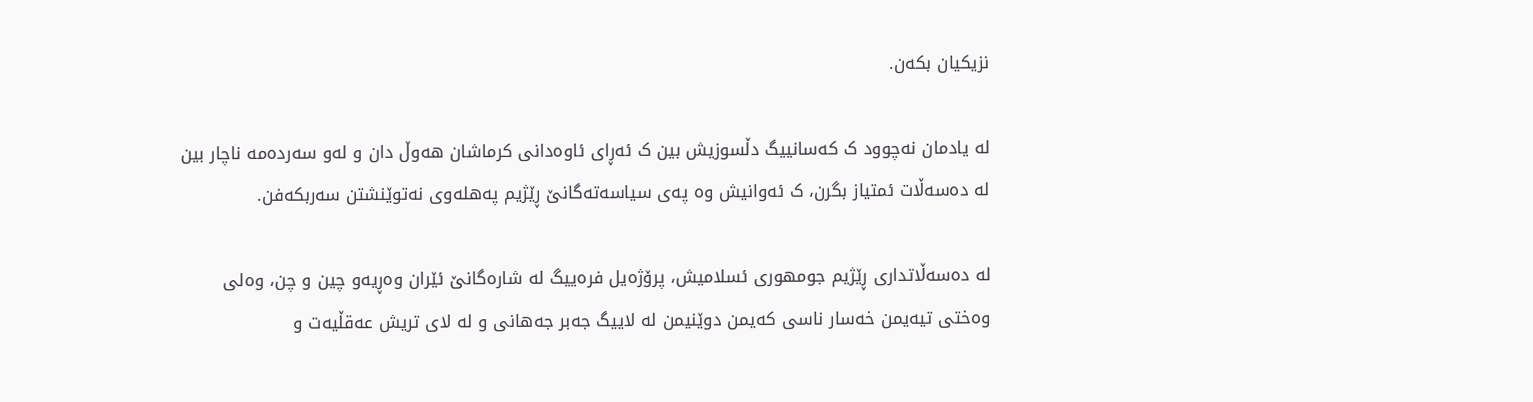نزیکیان بکەن.

لە یادمان نەچوود ک کەسانییگ دڵسوزیش بین ک ئەڕای ئاوەدانی کرماشان هەوڵ دان و لەو سەردەمە ناچار بین لە دەسەڵات ئمتیاز بگرن، ک ئەوانیش وە پەی سیاسەتەگانێ ڕێژیم پەهلەوی نەتوێنشتن سەربکەفن.

لە دەسەڵاتداری ڕێژیم جومهوری ئسلامیش، پرۆژەیل فرەییگ لە شارەگانێ ئێران وەڕیەو چین و چن، وەلی وەختی تیەیمن خەسار ناسی کەیمن دوێنیمن لە لاییگ جەبر جەهانی و لە لای تریش عەقڵیەت و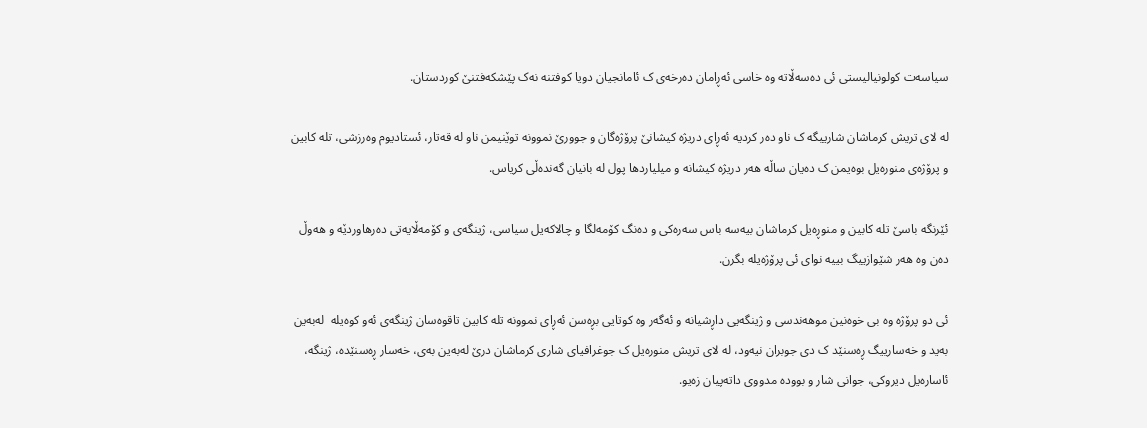سیاسەت کولونیالیستی ئی دەسەڵاتە وە خاسی ئەڕامان دەرخەی ک ئامانجیان دویا کوفتنە نەک پێشکەفتنێ کوردستان.

لە لای تریش کرماشان شارییگە ک ناو دەر کردیە ئەڕای دریژە کیشانێ پرۆژەگان و جوورێ نموونە توێنیمن ناو لە قەتار، ئستادیوم وەرزشی، تلە کابین و پرۆژەی منورەیل بوەیمن ک دەیان ساڵە هەر دریژە کیشانە و میلیاردها پول لە بانیان گەندەڵی کریاس.

ئێرنگە باسێ تلە کابین و منوڕەیل کرماشان بیەسە باس سەرەکی و دەنگ کۆمەلگا و چالاکەیل سیاسی، ژینگەی و کۆمەڵایەتی دەرهاوردێە و هەوڵ دەن وە هەر شێوازییگ بییە نوای ئی پرۆژەیلە بگرن.

ئی دو پرۆژە وە بی خوەنین موهەندسی و ژینگەیی داڕشیانە و ئەگەر وە کوتایی بڕەسن ئەڕای نموونە تلە کابین تاقوەسان ژینگەی ئەو کوەیلە  لەبەین بەید و خەسارییگ ڕەسنێد ک دی جوبران نیەود، لە لای تریش منورەیل ک جوغرافیای شاری کرماشان درێ لەبەین بەی، خەسار ڕەسنێدە، ژینگە، ئاسارەیل دیروکی، جوانی شار و بوودە مدووی داتەپیان زەیو.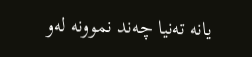یانە تەنیا چەند نموونە لەو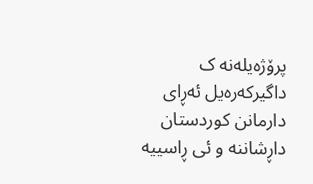پرۆژەیلەنە ک داگیرکەرەیل ئەڕای دارمانن کوردستان داڕشاننە و ئی ڕاسییە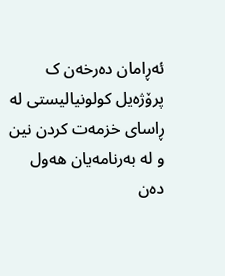ئەڕامان دەرخەن ک پرۆژەیل کولونیالیستی لە ڕاسای خزمەت کردن نین و لە بەرنامەیان هەول دەن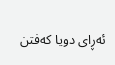ئەڕای دویا کەفتن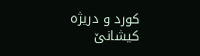کورد و دریژە کیشانێ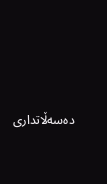دەسەڵاتداری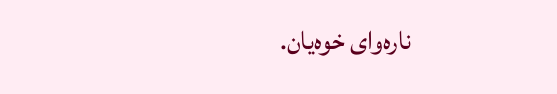نارەوای خوەیان.